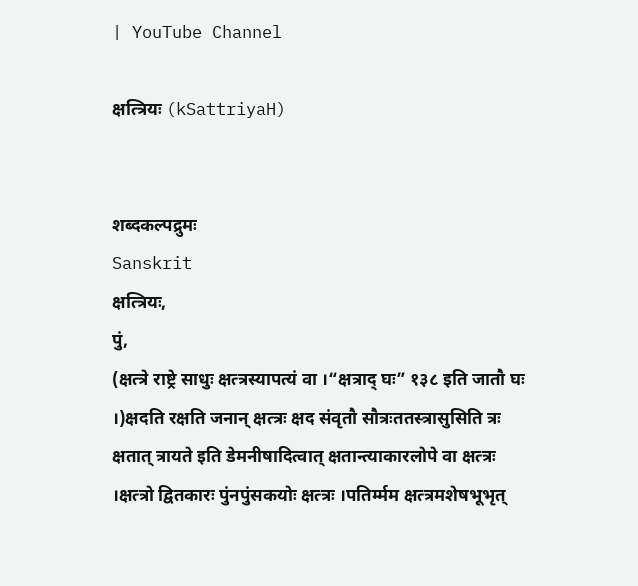| YouTube Channel

क्षत्त्रियः (kSattriyaH)


शब्दकल्पद्रुमः
Sanskrit
क्षत्त्रियः,
पुं,
(क्षत्त्रे राष्ट्रे साधुः क्षत्त्रस्यापत्यं वा ।“क्षत्राद् घः” १३८ इति जातौ घः ।)क्षदति रक्षति जनान् क्षत्त्रः क्षद संवृतौ सौत्रःततस्त्रासुसिति त्रः क्षतात् त्रायते इति डेमनीषादित्वात् क्षतान्त्याकारलोपे वा क्षत्त्रः ।क्षत्त्रो द्वितकारः पुंनपुंसकयोः क्षत्त्रः ।पतिर्म्मम क्षत्त्रमशेषभूभृत्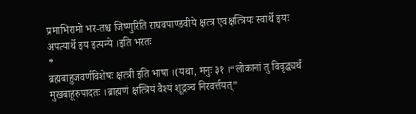प्रमाभिरामो भर-तश्च जिष्णुरिति राघवपाण्डवीये क्षत्त्र एवक्षत्त्रियः स्वार्थे इयः अपत्यार्थे इय इत्यन्ये ।इति भरतः
*
ब्रह्मबाहुजवर्णविशेषः क्षत्त्री इति भाषा ।(यथा, मनुः ३१ ।“लोकानां तु विवृद्ध्यर्थं मुखबाहूरुपादतः ।ब्राह्मणं क्षत्त्रियं वैश्यं शूद्रञ्च निरवर्त्तयत्”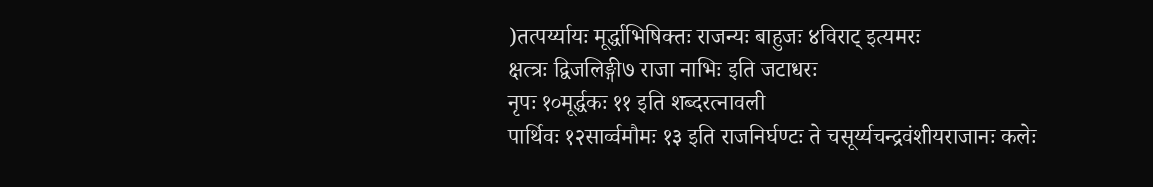)तत्पर्य्यायः मूर्द्धाभिषिक्तः राजन्यः बाहुजः ४विराट् इत्यमरः
क्षत्त्रः द्विजलिङ्गी७ राजा नाभिः इति जटाधरः
नृपः १०मूर्द्धकः ११ इति शब्दरत्नावली
पार्थिवः १२सार्व्वमौमः १३ इति राजनिर्घण्टः ते चसूर्य्यचन्द्रवंशीयराजानः कलेः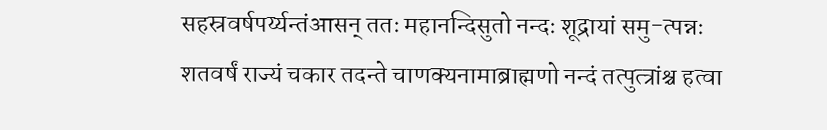सहस्रवर्षपर्य्यन्तंआसन् ततः महानन्दिसुतो नन्दः शूद्रायां समु-त्पन्नः शतवर्षं राज्यं चकार तदन्ते चाणक्यनामाब्राह्मणो नन्दं तत्पुत्त्रांश्च हत्वा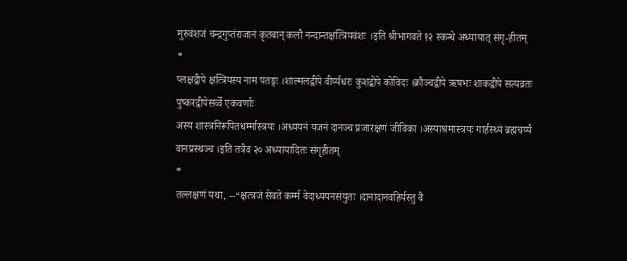मुरुवंशजं चन्द्रगुप्तंराजानं कृतबान् कलौ नन्दान्तक्षत्त्रियवंशः ।इति श्रीभागवते १२ स्कन्धे अध्यायात् संगृ-हीतम्
*
प्लक्षद्वीपे क्षत्त्रियस्य नाम पतङ्गः ।शाल्मलद्वीपे वीर्य्यधरः कुशद्बोपे कोविदः ।क्रौञ्चद्वीपे ऋषभः शाकद्वीपे सत्यव्रतः पुष्करद्वीपेसर्व्वे एकवर्णाः
अस्य शास्त्रनिरूपितधर्म्मास्त्रयः ।अध्ययनं यजनं दानञ्च प्रजारक्षणं जीविका ।अस्याश्रमास्त्रयः गार्हस्थ्यं ब्रह्मचर्य्यं वानप्रस्थञ्च ।इति तत्रैव २० अध्यायादितः संगृहीतम्
*
तल्लक्षणं यथा, --“क्षत्त्रजं सेवते कर्म्म वेदाध्ययनसंयुतः ।दानादानवहिर्यस्तु वै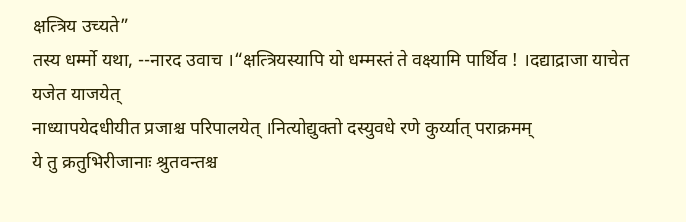क्षत्त्रिय उच्यते”
तस्य धर्म्मो यथा, --नारद उवाच ।“क्षत्त्रियस्यापि यो धम्मस्तं ते वक्ष्यामि पार्थिव ! ।दद्याद्राजा याचेत यजेत याजयेत्
नाध्यापयेदधीयीत प्रजाश्च परिपालयेत् ।नित्योद्युक्तो दस्युवधे रणे कुर्य्यात् पराक्रमम्
ये तु क्रतुभिरीजानाः श्रुतवन्तश्च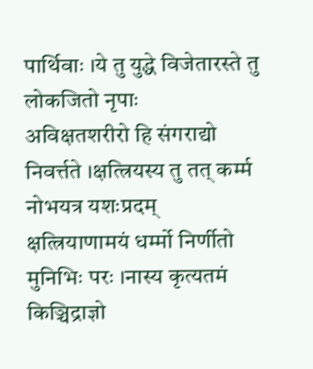पार्थिवाः ।ये तु युद्धे विजेतारस्ते तु लोकजितो नृपाः
अविक्षतशरीरो हि संगराद्यो निवर्त्तते ।क्षत्त्रियस्य तु तत् कर्म्म नोभयत्र यशःप्रदम्
क्षत्त्रियाणामयं धर्म्मो निर्णीतो मुनिभिः परः ।नास्य कृत्यतमं किञ्चिद्राज्ञो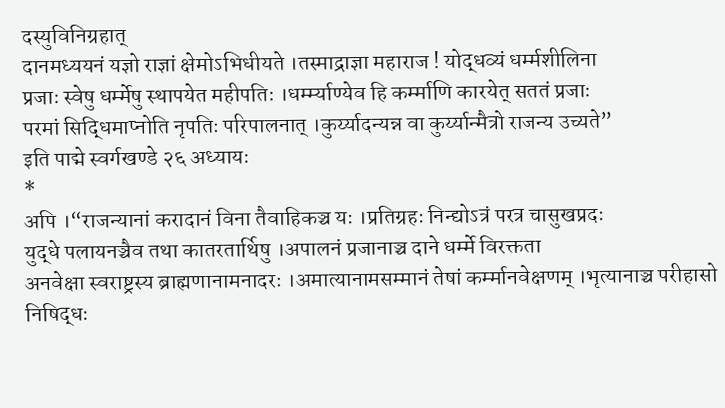दस्युविनिग्रहात्
दानमध्ययनं यज्ञो राज्ञां क्षेमोऽभिधीयते ।तस्माद्राज्ञा महाराज ! योद्धव्यं धर्म्मशीलिना
प्रजाः स्वेषु धर्म्मेषु स्थापयेत महीपतिः ।धर्म्म्याण्येव हि कर्म्माणि कारयेत् सततं प्रजाः
परमां सिद्धिमाप्नोति नृपतिः परिपालनात् ।कुर्य्यादन्यन्न वा कुर्य्यान्मैत्रो राजन्य उच्यते”
इति पाद्मे स्वर्गखण्डे २६ अध्यायः
*
अपि ।“राजन्यानां करादानं विना तैवाहिकञ्च यः ।प्रतिग्रहः निन्द्योऽत्रं परत्र चासुखप्रदः
युद्धे पलायनञ्चैव तथा कातरतार्थिषु ।अपालनं प्रजानाञ्च दाने धर्म्मे विरक्तता
अनवेक्षा स्वराष्ट्रस्य ब्राह्मणानामनादरः ।अमात्यानामसम्मानं तेषां कर्म्मानवेक्षणम् ।भृत्यानाञ्च परीहासो निषिद्धः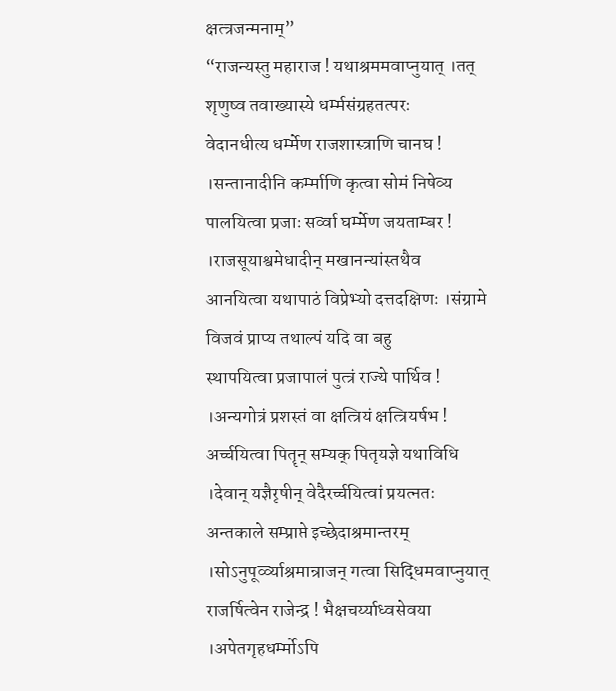क्षत्त्रजन्मनाम्”
“राजन्यस्तु महाराज ! यथाश्रममवाप्नुयात् ।तत् शृणुष्व तवाख्यास्ये धर्म्मसंग्रहतत्परः
वेदानधीत्य धर्म्मेण राजशास्त्राणि चानघ ! ।सन्तानादीनि कर्म्माणि कृत्वा सोमं निषेव्य
पालयित्वा प्रजाः सर्व्वा घर्म्मेण जयताम्बर ! ।राजसूयाश्वमेधादीन् मखानन्यांस्तथैव
आनयित्वा यथापाठं विप्रेभ्यो दत्तदक्षिणः ।संग्रामे विजवं प्राप्य तथाल्पं यदि वा बहु
स्थापयित्वा प्रजापालं पुत्त्रं राज्ये पार्थिव ! ।अन्यगोत्रं प्रशस्तं वा क्षत्त्रियं क्षत्त्रियर्षभ !
अर्च्चयित्वा पितॄन् सम्यक् पितृयज्ञे यथाविधि ।देवान् यज्ञैरृषीन् वेदैरर्च्चयित्वां प्रयत्नतः
अन्तकाले सम्प्राप्ते इच्छेदाश्रमान्तरम् ।सोऽनुपूर्व्व्याश्रमान्राजन् गत्वा सिद्धिमवाप्नुयात्
राजर्षित्वेन राजेन्द्र ! भैक्षचर्य्याध्वसेवया ।अपेतगृहधर्म्मोऽपि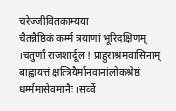चरेज्जीवितकाम्यया
चैतन्नैष्ठिकं कर्म्म त्रयाणां भूरिदक्षिणम् ।चतुर्णां राजशार्दूल ! प्राहुराश्रमवासिनाम्
बाह्वायत्तं क्षत्त्रियैर्मानवानांलोकश्रेष्ठं धर्म्ममासेवमानैः ।सर्व्वे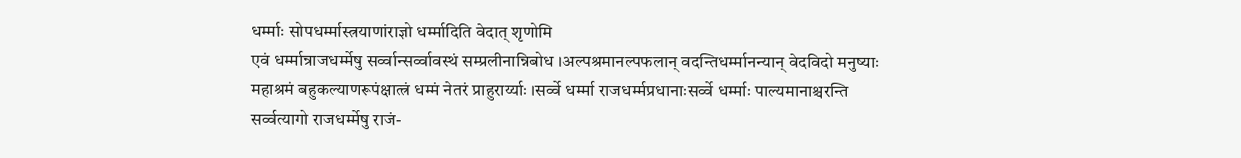धर्म्माः सोपधर्म्मास्त्रयाणांराज्ञो धर्म्मादिति वेदात् शृणोमि
एवं धर्म्मान्राजधर्म्मेषु सर्व्वान्सर्व्वावस्थं सम्प्रलीनान्निबोध ।अल्पश्रमानल्पफलान् वदन्तिधर्म्मानन्यान् वेदविदो मनुष्याः
महाश्रमं बहुकल्याणरूपंक्षात्त्रं धम्मं नेतरं प्राहुरार्य्याः ।सर्व्वे धर्म्मा राजधर्म्मप्रधानाःसर्व्वे धर्म्माः पाल्यमानाश्चरन्ति
सर्व्वत्यागो राजधर्म्मेषु राजं-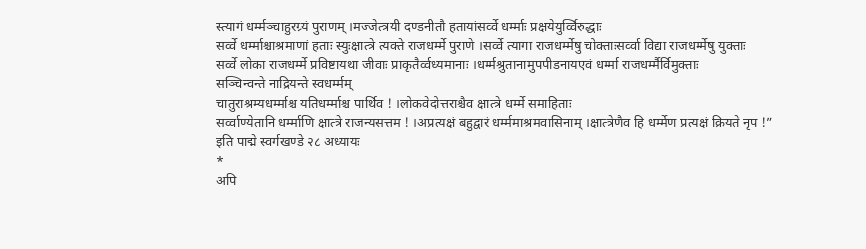स्त्यागं धर्म्मञ्चाहुरग्र्यं पुराणम् ।मज्जेत्त्रयी दण्डनीतौ हतायांसर्व्वे धर्म्माः प्रक्षयेयुर्व्विरुद्धाः
सर्व्वे धर्म्माश्चाश्रमाणां हताः स्युःक्षात्त्रे त्यक्ते राजधर्म्मे पुराणे ।सर्व्वे त्यागा राजधर्म्मेषु चोक्ताःसर्व्वा विद्या राजधर्म्मेषु युक्ताः
सर्व्वे लोका राजधर्म्मे प्रविष्टायथा जीवाः प्राकृतैर्व्वध्यमानाः ।धर्म्मश्रुतानामुपपीडनायएवं धर्म्मा राजधर्म्मैर्विमुक्ताः
सञ्चिन्वन्ते नाद्रियन्ते स्वधर्म्मम्
चातुराश्रम्यधर्म्माश्च यतिधर्म्माश्च पार्थिव ! ।लोकवेदोत्तराश्चैव क्षात्त्रे धर्म्मे समाहिताः
सर्व्वाण्येतानि धर्म्माणि क्षात्त्रे राजन्यसत्तम ! ।अप्रत्यक्षं बहुद्वारं धर्म्ममाश्रमवासिनाम् ।क्षात्त्रेणैव हि धर्म्मेण प्रत्यक्षं क्रियते नृप !”
इति पाद्मे स्वर्गखण्डे २८ अध्यायः
*
अपि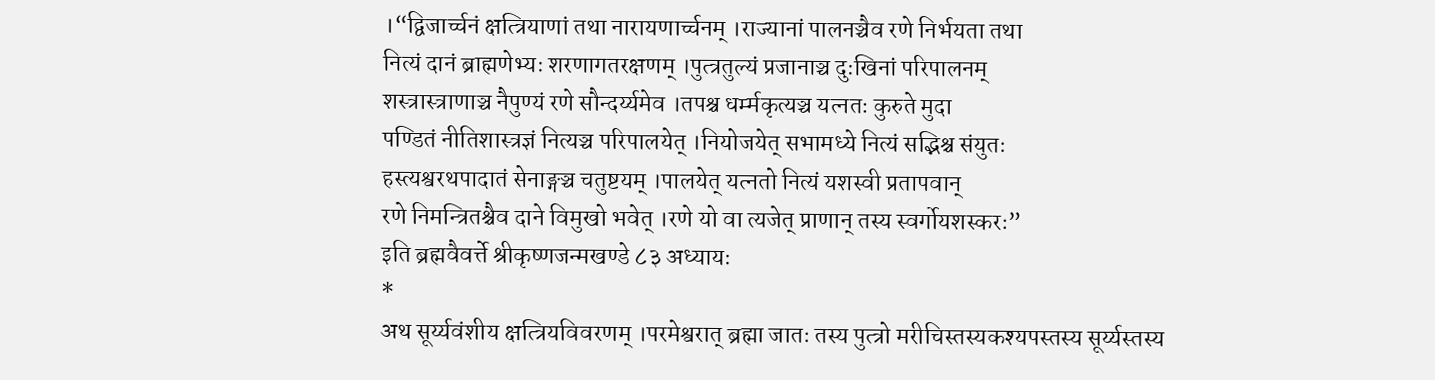।“द्विजार्च्चनं क्षत्त्रियाणां तथा नारायणार्च्चनम् ।राज्यानां पालनञ्चैव रणे निर्भयता तथा
नित्यं दानं ब्राह्मणेभ्यः शरणागतरक्षणम् ।पुत्त्रतुल्यं प्रजानाञ्च दुःखिनां परिपालनम्
शस्त्रास्त्राणाञ्च नैपुण्यं रणे सौन्दर्य्यमेव ।तपश्च धर्म्मकृत्यञ्च यत्नतः कुरुते मुदा
पण्डितं नीतिशास्त्रज्ञं नित्यञ्च परिपालयेत् ।नियोजयेत् सभामध्ये नित्यं सद्भिश्च संयुतः
हस्त्यश्वरथपादातं सेनाङ्गञ्च चतुष्टयम् ।पालयेत् यत्नतो नित्यं यशस्वी प्रतापवान्
रणे निमन्त्रितश्चैव दाने विमुखो भवेत् ।रणे यो वा त्यजेत् प्राणान् तस्य स्वर्गोयशस्करः”
इति ब्रह्मवैवर्त्ते श्रीकृष्णजन्मखण्डे ८३ अध्यायः
*
अथ सूर्य्यवंशीय क्षत्त्रियविवरणम् ।परमेश्वरात् ब्रह्मा जातः तस्य पुत्त्रो मरीचिस्तस्यकश्यपस्तस्य सूर्य्यस्तस्य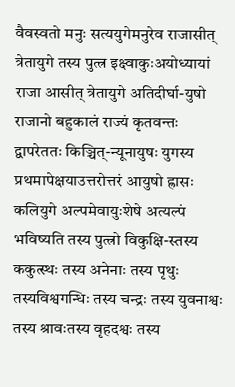वैवस्वतो मनुः सत्ययुगेमनुरेव राजासीत् त्रेतायुगे तस्य पुत्त्र इक्ष्वाकुःअयोध्यायां राजा आसीत् त्रेतायुगे अतिदीर्घा-युषो राजानो बहुकालं राज्यं कृतवन्तः द्वापरेततः किञ्चित्-न्यूनायुषः युगस्य प्रथमापेक्षयाउत्तरोत्तरं आयुषो ह्रासः कलियुगे अल्पमेवायुःशेषे अत्यल्पं भविष्यति तस्य पुत्त्रो विकुक्षि-स्तस्य ककुत्स्थः तस्य अनेनाः तस्य पृथुः तस्यविश्वगन्धिः तस्य चन्द्रः तस्य युवनाश्वः तस्य श्रावःतस्य वृहदश्वः तस्य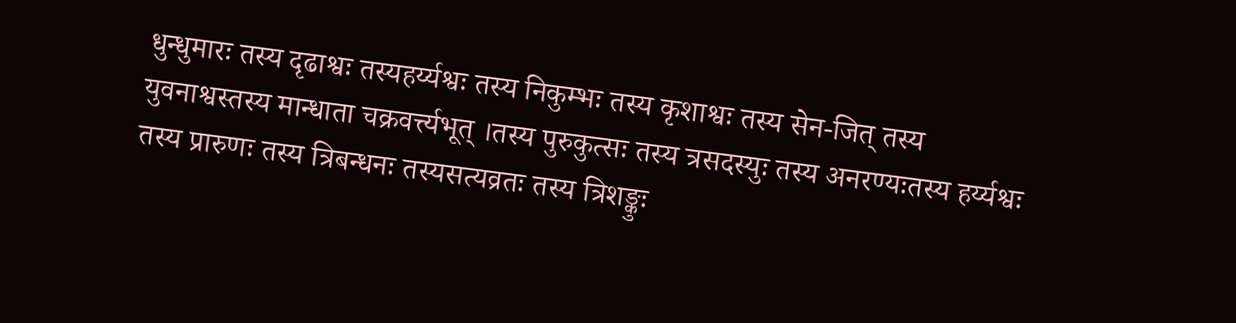धुन्धुमारः तस्य दृढाश्वः तस्यहर्य्यश्वः तस्य निकुम्भः तस्य कृशाश्वः तस्य सेन-जित् तस्य युवनाश्वस्तस्य मान्धाता चक्रवर्त्त्यभूत् ।तस्य पुरुकुत्सः तस्य त्रसदस्युः तस्य अनरण्यःतस्य हर्य्यश्वः तस्य प्रारुणः तस्य त्रिबन्धनः तस्यसत्यव्रतः तस्य त्रिशङ्कुः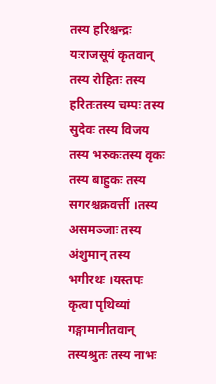तस्य हरिश्चन्द्रः यःराजसूयं कृतवान् तस्य रोहितः तस्य हरितःतस्य चम्पः तस्य सुदेवः तस्य विजय तस्य भरुकःतस्य वृकः तस्य बाहुकः तस्य सगरश्चक्रवर्त्ती ।तस्य असमञ्जाः तस्य अंशुमान् तस्य भगीरथः ।यस्तपः कृत्वा पृथिव्यां गङ्गामानीतवान् तस्यश्रुतः तस्य नाभः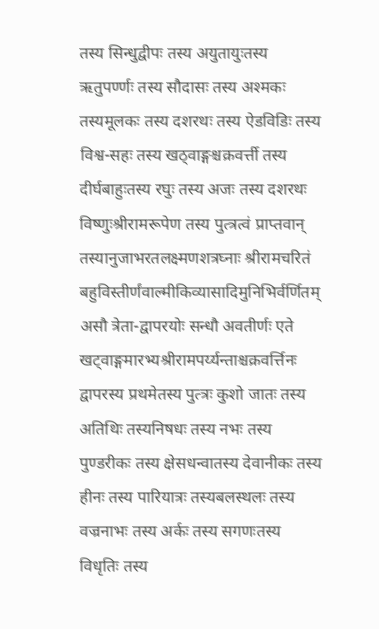तस्य सिन्धुद्वीपः तस्य अयुतायुःतस्य ऋतुपर्ण्णः तस्य सौदासः तस्य अश्मकः तस्यमूलकः तस्य दशरथः तस्य ऐडविडिः तस्य विश्व-सहः तस्य खठ्वाङ्गश्चक्रवर्त्ती तस्य दीर्घबाहुःतस्य रघुः तस्य अजः तस्य दशरथः विष्णुःश्रीरामरूपेण तस्य पुत्त्रत्वं प्राप्तवान् तस्यानुजाभरतलक्ष्मणशत्रघ्नाः श्रीरामचरितं बहुविस्तीर्णंवाल्मीकिव्यासादिमुनिभिर्वर्णितम् असौ त्रेता-द्वापरयोः सन्धौ अवतीर्णः एते खट्वाङ्गमारभ्यश्रीरामपर्य्यन्ताश्चक्रवर्त्तिनः द्वापरस्य प्रथमेतस्य पुत्त्रः कुशो जातः तस्य अतिथिः तस्यनिषधः तस्य नभः तस्य पुण्डरीकः तस्य क्षेसधन्वातस्य देवानीकः तस्य हीनः तस्य पारियात्रः तस्यबलस्थलः तस्य वज्रनाभः तस्य अर्कः तस्य सगणःतस्य विधृतिः तस्य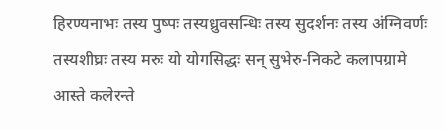हिरण्यनाभः तस्य पुष्पः तस्यध्रुवसन्धिः तस्य सुदर्शनः तस्य अंग्निवर्णः तस्यशीघ्रः तस्य मरुः यो योगसिद्धः सन् सुभेरु-निकटे कलापग्रामे आस्ते कलेरन्ते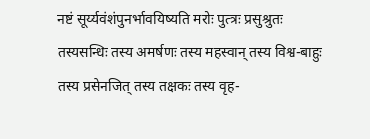नष्टं सूर्य्यवंशंपुनर्भावयिष्यति मरोः पुत्त्रः प्रसुश्रुतः तस्यसन्धिः तस्य अमर्षणः तस्य महस्वान् तस्य विश्व-बाहुः तस्य प्रसेनजित् तस्य तक्षकः तस्य वृह-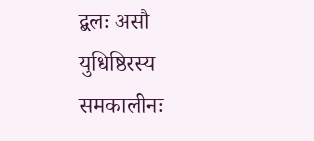द्बलः असौ युधिष्ठिरस्य समकालीनः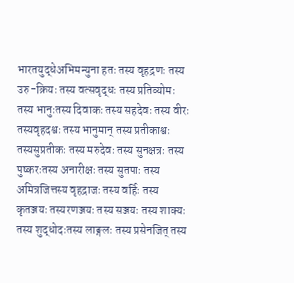भारतयुद्धेअभिमन्युना हतः तस्य वृहद्रणः तस्य उरु-क्रियः तस्य वत्सवृद्धः तस्य प्रतिव्योमः तस्य भानुःतस्य दिवाकः तस्य सहदेवः तस्य वीरः तस्यवृहदश्वः तस्य भानुमान् तस्य प्रतीकाश्वः तस्यसुप्रतीकः तस्य मरुदेवः तस्य सुनक्षत्रः तस्य पुष्करःतस्य अनारीक्षः तस्य सुतपाः तस्य अमित्रजित्तस्य वृहद्राजः तस्य वर्हिः तस्य कृतञ्जयः तस्यरणञ्जयः तस्य सञ्जयः तस्य शाक्यः तस्य शुद्धोदःतस्य लाङ्गलः तस्य प्रसेनजित् तस्य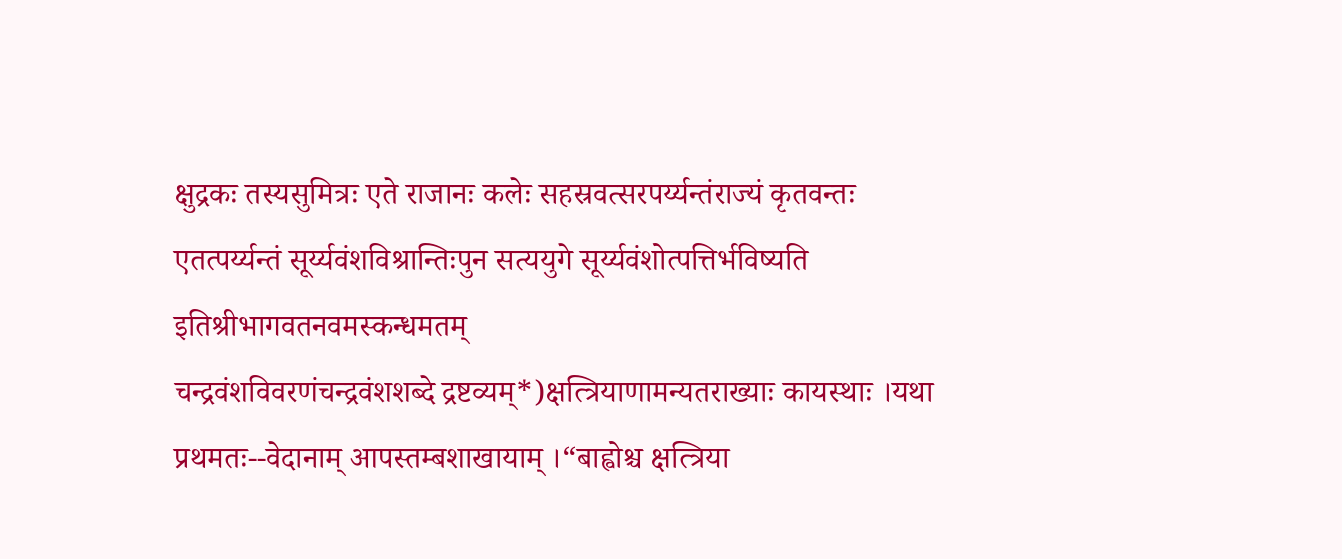क्षुद्रकः तस्यसुमित्रः एते राजानः कलेः सहस्रवत्सरपर्य्यन्तंराज्यं कृतवन्तः एतत्पर्य्यन्तं सूर्य्यवंशविश्रान्तिःपुन सत्ययुगे सूर्य्यवंशोत्पत्तिर्भविष्यति इतिश्रीभागवतनवमस्कन्धमतम्
चन्द्रवंशविवरणंचन्द्रवंशशब्दे द्रष्टव्यम्*)क्षत्त्रियाणामन्यतराख्याः कायस्थाः ।यथा प्रथमतः--वेदानाम् आपस्तम्बशाखायाम् ।“बाह्वोश्च क्षत्त्रिया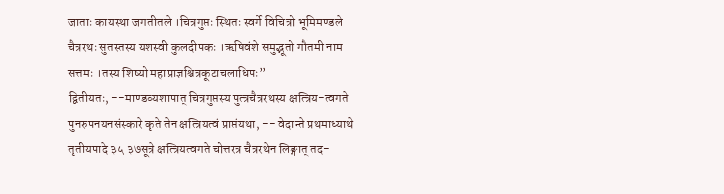जाताः कायस्था जगतीतले ।चित्रगुप्तः स्थितः स्वर्गे विचित्रो भूमिमण्डले
चैत्ररथः सुतस्तस्य यशस्वी कुलदीपकः ।ऋषिवंशे समुद्भूतो गौतमी नाम सत्तमः ।तस्य शिष्यो महाप्राज्ञश्चित्रकूटाचलाधिपः”
द्वितीयतः, --माण्डव्यशापात् चित्रगुप्तस्य पुत्त्रचैत्ररथस्य क्षत्त्रिय-त्वगते पुनरुपनयनसंस्कारे कृते तेन क्षत्त्रियत्वं प्राप्तंयथा, -- वेदान्ते प्रथमाध्याथे तृतीयपादे ३५ ३७सूत्रे क्षत्त्रियत्वगते चोत्तरत्र चैत्ररथेन लिङ्गात् तद-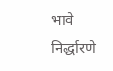भावे निर्द्धारणे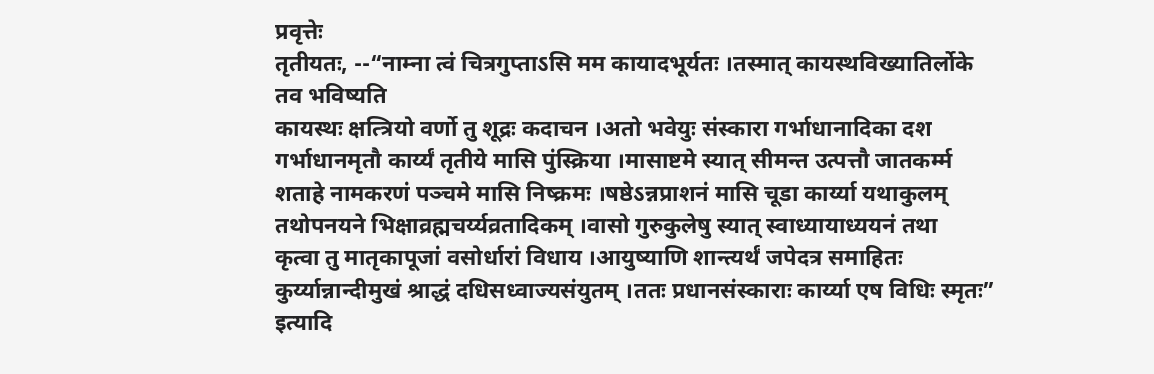प्रवृत्तेः
तृतीयतः, --“नाम्ना त्वं चित्रगुप्ताऽसि मम कायादभूर्यतः ।तस्मात् कायस्थविख्यातिर्लोके तव भविष्यति
कायस्थः क्षत्त्रियो वर्णो तु शूद्रः कदाचन ।अतो भवेयुः संस्कारा गर्भाधानादिका दश
गर्भाधानमृतौ कार्य्यं तृतीये मासि पुंस्क्रिया ।मासाष्टमे स्यात् सीमन्त उत्पत्तौ जातकर्म्म
शताहे नामकरणं पञ्चमे मासि निष्क्रमः ।षष्ठेऽन्नप्राशनं मासि चूडा कार्य्या यथाकुलम्
तथोपनयने भिक्षाव्रह्मचर्य्यव्रतादिकम् ।वासो गुरुकुलेषु स्यात् स्वाध्यायाध्ययनं तथा
कृत्वा तु मातृकापूजां वसोर्धारां विधाय ।आयुष्याणि शान्त्यर्थं जपेदत्र समाहितः
कुर्य्यान्नान्दीमुखं श्राद्धं दधिसध्वाज्यसंयुतम् ।ततः प्रधानसंस्काराः कार्य्या एष विधिः स्मृतः”
इत्यादि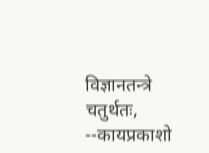विज्ञानतन्त्रे
चतुर्थतः, --कायप्रकाशो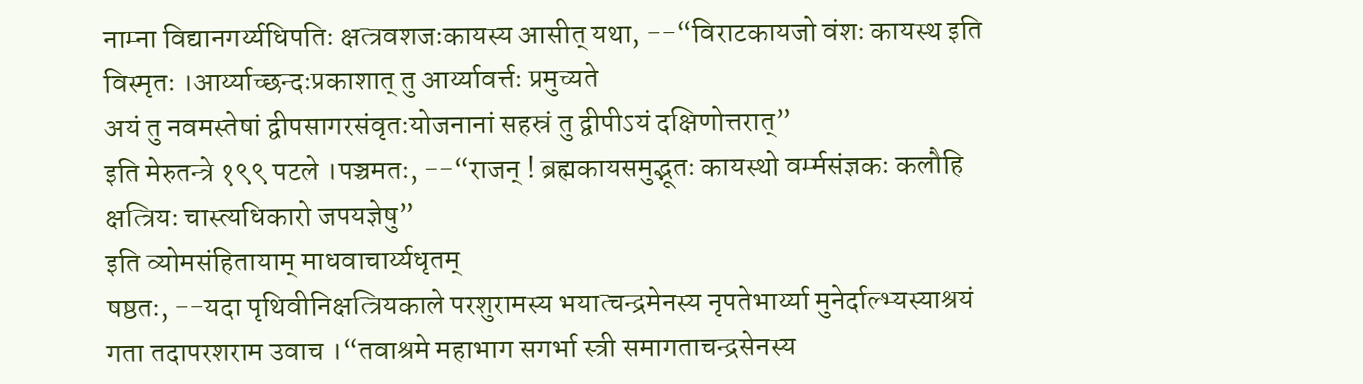नाम्ना विद्यानगर्य्यधिपतिः क्षत्त्रवशजःकायस्य आसीत् यथा, --“विराटकायजो वंशः कायस्थ इति विस्मृतः ।आर्य्याच्छन्दःप्रकाशात् तु आर्य्यावर्त्तः प्रमुच्यते
अयं तु नवमस्तेषां द्वीपसागरसंवृतःयोजनानां सहस्रं तु द्वीपीऽयं दक्षिणोत्तरात्”
इति मेरुतन्त्रे १९९ पटले ।पञ्चमतः, --“राजन् ! ब्रह्मकायसमुद्भूतः कायस्थो वर्म्मसंज्ञकः कलौहि क्षत्त्रियः चास्त्यधिकारो जपयज्ञेषु”
इति व्योमसंहितायाम् माधवाचार्य्यधृतम्
षष्ठतः, --यदा पृथिवीनिक्षत्त्रियकाले परशुरामस्य भयात्चन्द्रमेनस्य नृपतेभार्य्या मुनेर्दाल्भ्यस्याश्रयं गता तदापरशराम उवाच ।“तवाश्रमे महाभाग सगर्भा स्त्री समागताचन्द्रसेनस्य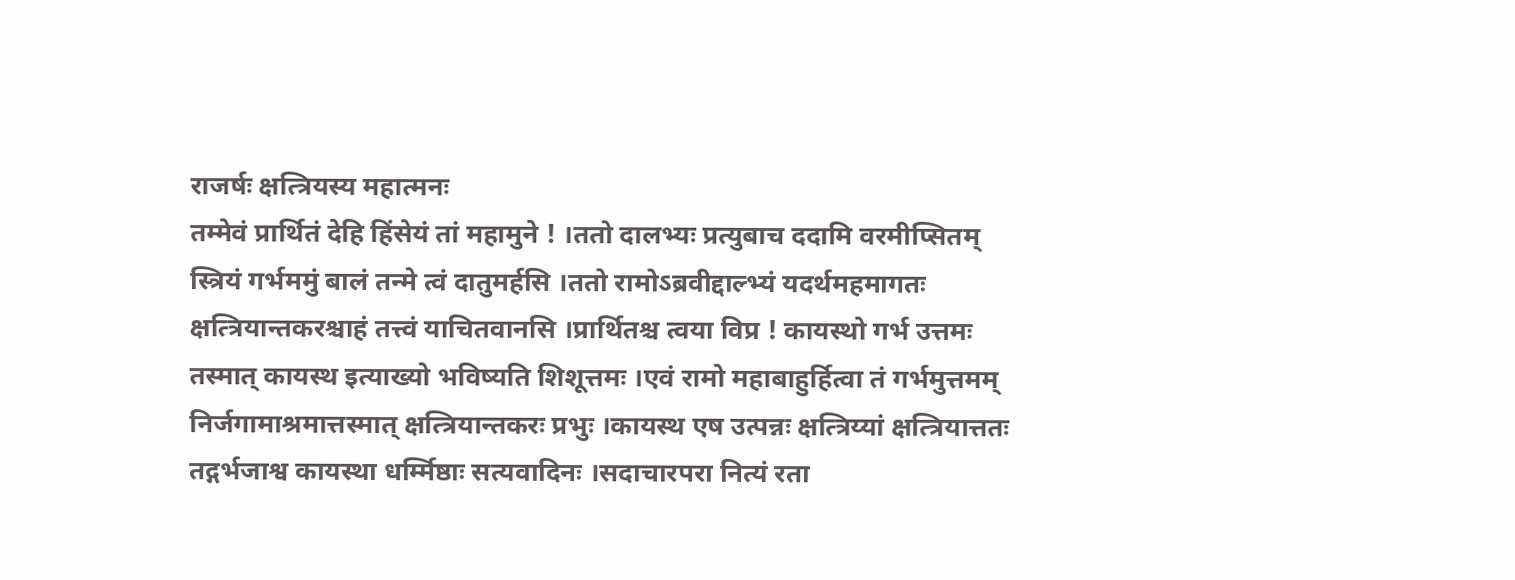राजर्षः क्षत्त्रियस्य महात्मनः
तम्मेवं प्रार्थितं देहि हिंसेयं तां महामुने ! ।ततो दालभ्यः प्रत्युबाच ददामि वरमीप्सितम्
स्त्रियं गर्भममुं बालं तन्मे त्वं दातुमर्हसि ।ततो रामोऽब्रवीद्दाल्भ्यं यदर्थमहमागतः
क्षत्त्रियान्तकरश्चाहं तत्त्वं याचितवानसि ।प्रार्थितश्च त्वया विप्र ! कायस्थो गर्भ उत्तमः
तस्मात् कायस्थ इत्याख्यो भविष्यति शिशूत्तमः ।एवं रामो महाबाहुर्हित्वा तं गर्भमुत्तमम्
निर्जगामाश्रमात्तस्मात् क्षत्त्रियान्तकरः प्रभुः ।कायस्थ एष उत्पन्नः क्षत्त्रिय्यां क्षत्त्रियात्ततः
तद्गर्भजाश्व कायस्था धर्म्मिष्ठाः सत्यवादिनः ।सदाचारपरा नित्यं रता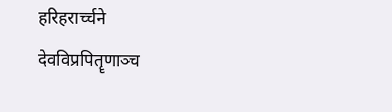हरिहरार्च्चने
देवविप्रपितॄणाञ्च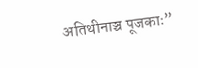अतिथीनाञ्च पूजकाः”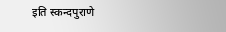इति स्कन्दपुराणे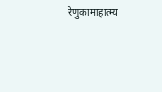रेणुकामाहात्म्य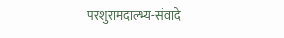परशुरामदाल्भ्य-संवादे